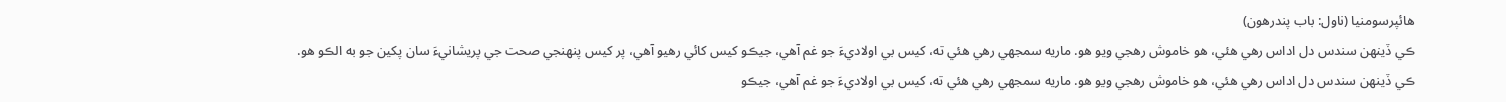هائپرسومنيا (ناول: باب پندرهون)
ڪي ڏينھن سندس دل اداس رھي ھئي، ھو خاموش رھجي ويو ھو. ماريه سمجهي رھي ھئي ته، کيس بي اولاديءَ جو غم آھي، جيڪو کيس کائي رھيو آھي، پر کيس پنھنجي صحت جي پريشانيءَ سان پکين جو به الڪو ھو.
ڪي ڏينھن سندس دل اداس رھي ھئي، ھو خاموش رھجي ويو ھو. ماريه سمجهي رھي ھئي ته، کيس بي اولاديءَ جو غم آھي، جيڪو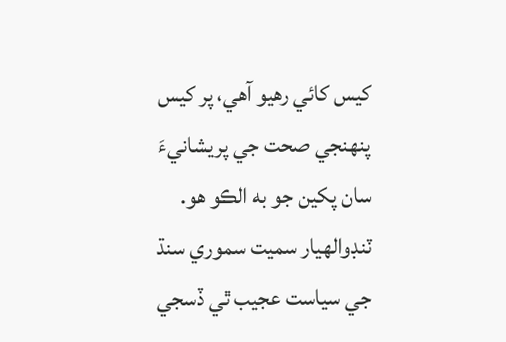کيس کائي رھيو آھي، پر کيس پنھنجي صحت جي پريشانيءَ سان پکين جو به الڪو ھو.
ٽنڊوالھيار سميت سموري سنڌ جي سياست عجيب ٿي ڏسجي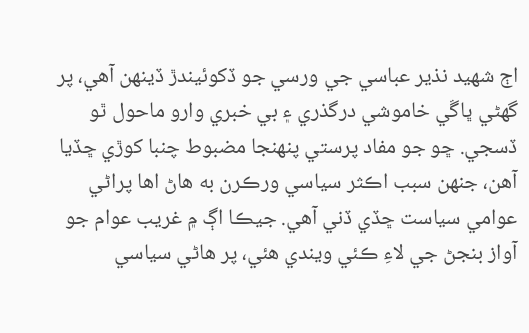اڄ شھيد نذير عباسي جي ورسي جو ڏکوئيندڙ ڏينھن آھي، پر گھڻي ڀاڱي خاموشي درگذري ۽ بي خبري وارو ماحول ٿو ڏسجي. ڇو جو مفاد پرستي پنهنجا مضبوط چنبا کوڙي ڇڏيا آهن، جنهن سبب اڪثر سياسي ورڪرن به ھاڻ اھا پراڻي عوامي سياست ڇڏي ڏني آهي. جيڪا اڳ ۾ غريب عوام جو آواز بنجڻ جي لاءِ ڪئي ويندي هئي، پر هاڻي سياسي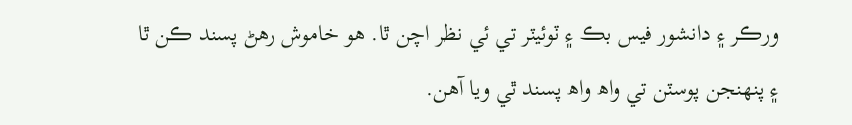ورڪر ۽ دانشور فيس بڪ ۽ ٽوئيٽر تي ئي نظر اچن ٿا. ھو خاموش رھڻ پسند ڪن ٿا ۽ پنهنجن پوسٽن تي واھ واھ پسند ٿي ويا آھن.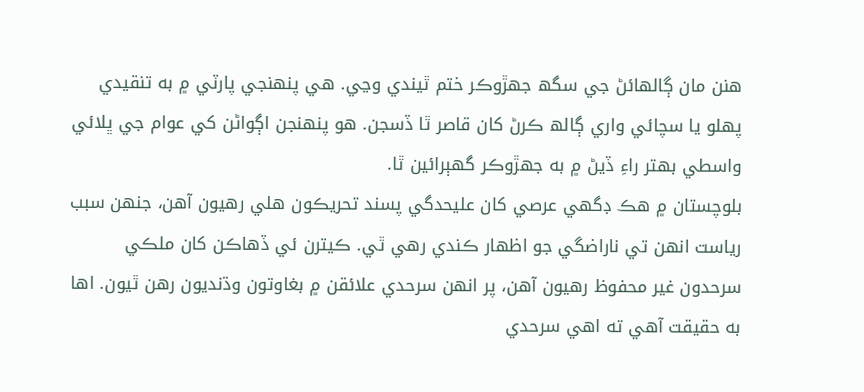ھنن مان ڳالھائڻ جي سگھ جھڙوڪر ختم ٿيندي وڃي. ھي پنهنجي پارٽي ۾ به تنقيدي پھلو يا سچائي واري ڳالھ ڪرڻ کان قاصر ٿا ڏسجن. ھو پنهنجن اڳواڻن کي عوام جي ڀلائي واسطي بھتر راءِ ڏيڻ ۾ به جھڙوڪر گھٻرائين ٿا.
بلوچستان ۾ هڪ ڊگهي عرصي کان عليحدگي پسند تحريڪون هلي رهيون آهن، جنهن سبب رياست انهن تي ناراضگي جو اظهار ڪندي رهي ٿي. ڪيترن ئي ڏهاڪن کان ملڪي سرحدون غير محفوظ رهيون آهن، پر انهن سرحدي علائقن ۾ بغاوتون وڌنديون رهن ٿيون. اها به حقيقت آهي ته اهي سرحدي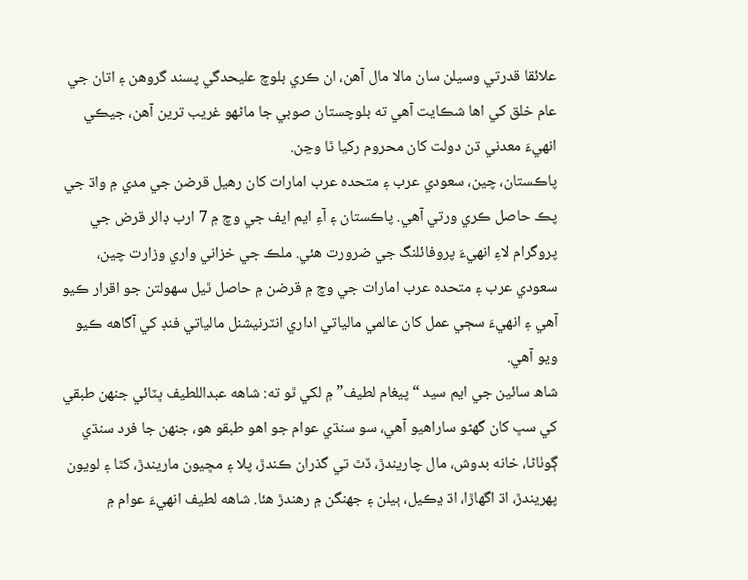علائقا قدرتي وسيلن سان مالا مال آهن، ان ڪري بلوچ عليحدگي پسند گروهن ۽ اتان جي عام خلق کي اها شڪايت آهي ته بلوچستان صوبي جا ماڻهو غريب ترين آهن، جيڪي انهيءَ معدني ڌن دولت کان محروم رکيا ٿا وڃن.
پاڪستان، چين، سعودي عرب ۽ متحده عرب امارات کان رهيل قرضن جي مدي ۾ واڌ جي پڪ حاصل ڪري ورتي آهي. پاڪستان ۽ آءِ ايم ايف جي وچ ۾ 7 ارب ڊالر قرض جي پروگرام لاءِ انهيءَ پروفائلنگ جي ضرورت هئي. ملڪ جي خزاني واري وزارت چين، سعودي عرب ۽ متحده عرب امارات جي وچ ۾ قرضن ۾ حاصل ٿيل سهولتن جو اقرار ڪيو آهي ۽ انهيءَ سڄي عمل کان عالمي مالياتي اداري انٽرنيشنل مالياتي فنڊ کي آگاهه ڪيو ويو آهي.
شاھ سائين جي ايم سيد “پيغام لطيف” ۾ لکي ٿو ته: شاهه عبداللطيف ڀٽائي جنهن طبقي کي سڀ کان گهڻو ساراهيو آهي، سو سنڌي عوام جو اهو طبقو هو، جنهن جا فرد سنڌي ڳوٺاڻا، خانه بدوش، مال چاريندڙ، ڏٿ تي گذران ڪندڙ، پلا ۽ مڇيون ماريندڙ، کٿا ۽ لويون پهريندڙ، اڌ اگهاڙا، اڌ ڍڪيل، ٻيلن ۽ جهنگن ۾ رهندڙ هئا. شاهه لطيف انهيءَ عوام ۾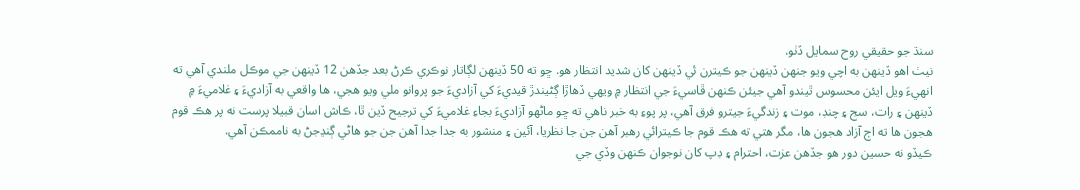سنڌ جو حقيقي روح سمايل ڏٺو.
نيٺ اهو ڏينهن به اچي ويو جنهن ڏينهن جو ڪيترن ئي ڏينهن کان شديد انتظار هو. ڇو ته 50 ڏينهن لڳاتار نوڪري ڪرڻ بعد جڏهن 12 ڏينهن جي موڪل ملندي آهي ته انهيءَ ويل ايئن محسوس ٿيندو آهي جيئن ڪنهن ڦاسيءَ جي انتظار ۾ ويهي ڏهاڙا ڳڻيندڙ قيديءَ کي آزاديءَ جو پروانو ملي ويو هجي، ها واقعي به آزاديءَ ۽ غلاميءَ ۾ ڏينهن ۽ رات، سج ۽ چنڊ، موت ۽ زندگيءَ جيترو فرق آهي، پر پوءِ به خبر ناهي ته ڇو ماڻهو آزاديءَ بجاءِ غلاميءَ کي ترجيح ڏين ٿا، ڪاش اسان قبيلا پرست نه پر هڪ قوم هجون ها ته اڄ آزاد هجون ها، مگر هتي ته هڪ قوم جا ڪيترائي رهبر آهن جن جا نظريا، آئين ۽ منشور به جدا جدا آهن جن جو هاڻي ڳنڍجڻ به ناممڪن آهي.
ڪيڏو نه حسين دور ھو جڏھن عزت، احترام ۽ ڊپ کان نوجوان ڪنھن وڏي جي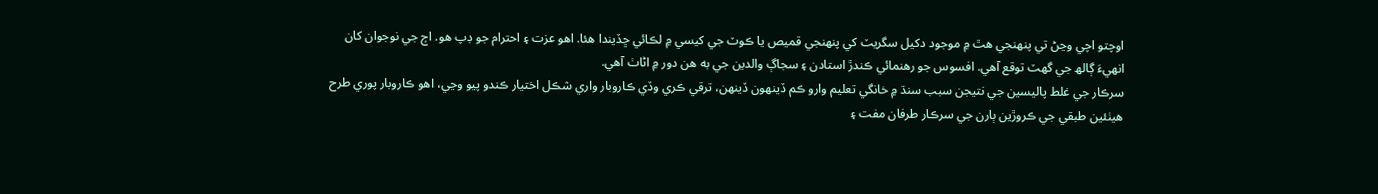اوچتو اچي وڃڻ تي پنھنجي ھٿ ۾ موجود دکيل سگريٽ کي پنھنجي قميص يا ڪوٽ جي کيسي ۾ لڪائي ڇڏيندا ھئا. اھو عزت ۽ احترام جو ڊپ ھو. اڄ جي نوجوان کان انھيءَ ڳالھ جي گھٽ توقع آھي. افسوس جو رھنمائي ڪندڙ استادن ۽ سجاڳ والدين جي به ھن دور ۾ اڻاٺ آھي.
سرڪار جي غلط پاليسين جي نتيجن سبب سنڌ ۾ خانگي تعليم وارو ڪم ڏينھون ڏينھن، ترقي ڪري وڏي ڪاروبار واري شڪل اختيار ڪندو پيو وڃي، اھو ڪاروبار پوري طرح ھيٺئين طبقي جي ڪروڙين ٻارن جي سرڪار طرفان مفت ۽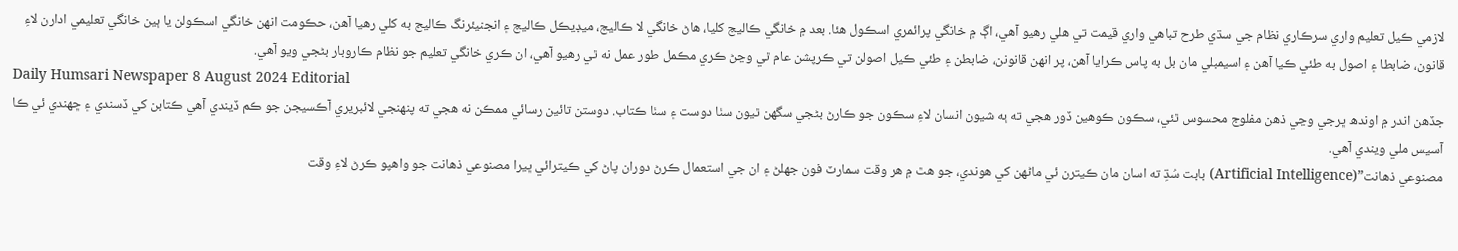لازمي ڪيل تعليم واري سرڪاري نظام جي سڌي طرح تباھي واري قيمت تي ھلي رھيو آھي، اڳ ۾ خانگي پرائمري اسڪول ھئا. بعد ۾ خانگي ڪاليج کليا، ھاڻ خانگي لا ڪاليج، ميڊيڪل ڪاليج ۽ انجنيئرنگ ڪاليج به کلي رھيا آھن، حڪومت انھن خانگي اسڪولن يا ٻين خانگي تعليمي ادارن لاءِ قانون، ضابطا ۽ اصول به طئي ڪيا آھن ۽ اسيمبلي مان بل به پاس ڪرايا آھن، پر انھن قانونن، ضابطن ۽ طئي ڪيل اصولن تي ڪرپشن عام ٿي وڃڻ ڪري مڪمل طور عمل نه ٿي رھيو آھي، ان ڪري خانگي تعليم جو نظام ڪاروبار بڻجي ويو آھي.
Daily Humsari Newspaper 8 August 2024 Editorial
جڏهن اندر ۾ اوندھ ڀرجي وڃي ذھن مفلوج محسوس ٿئي، سڪون ڪوھين ڏور هجي ته ٻه شيون انسان لاءِ سڪون جو ڪارڻ بڻجي سگهن ٿيون سٺا دوست ۽ سٺا ڪتاب. دوستن تائين رسائي ممڪن نه ھجي ته پنهنجي لائبريري آڪسيجن جو ڪم ڏيندي آھي ڪتابن کي ڏسندي ۽ ڇھندي ئي ڪا آسيس ملي ويندي آھي.
مصنوعي ذهانت”(Artificial Intelligence) بابت سُڌِ ته اسان مان ڪيترن ئي ماڻهن کي هوندي، جو هٿ ۾ هر وقت سمارٽ فون جهلڻ ۽ ان جي استعمال ڪرڻ دوران پاڻ کي ڪيترائي ڀيرا مصنوعي ذهانت جو واهپو ڪرڻ لاءِ وقت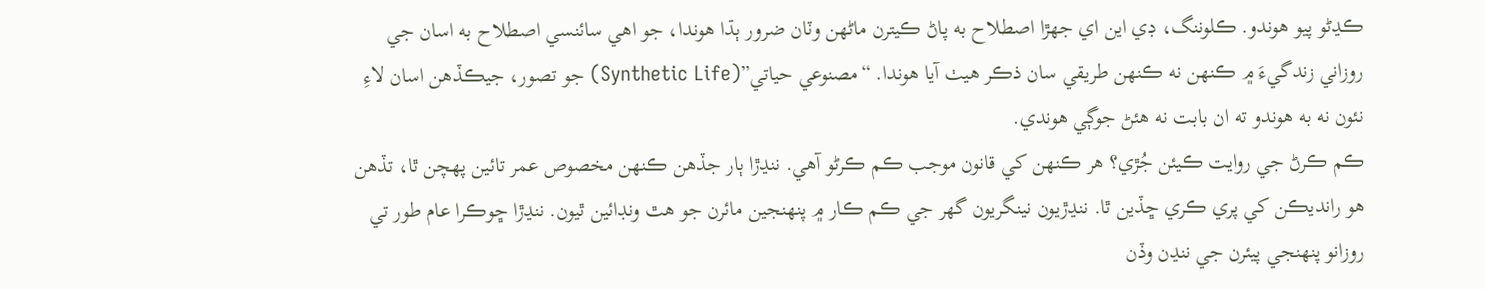ڪڍڻو پيو هوندو. ڪلوننگ، ڊي اين اي جهڙا اصطلاح به پاڻ ڪيترن ماڻهن وٽان ضرور ٻڌا هوندا، جو اهي سائنسي اصطلاح به اسان جي روزاني زندگيءَ ۾ ڪنهن نه ڪنهن طريقي سان ذڪر هيٺ آيا هوندا. “مصنوعي حياتي”(Synthetic Life) جو تصور، جيڪڏهن اسان لاءِ نئون نه به هوندو ته ان بابت نه هئڻ جوڳي هوندي.
ڪم ڪرڻ جي روايت ڪيئن جُڙي؟ هر ڪنهن کي قانون موجب ڪم ڪرڻو آهي. ننڍڙا ٻار جڏهن ڪنهن مخصوص عمر تائين پهچن ٿا، تڏھن هو رانديڪن کي پري ڪري ڇڏين ٿا. ننڍڙيون نينگريون گهر جي ڪم ڪار ۾ پنهنجين مائرن جو هٿ ونڊائين ٿيون. ننڍڙا ڇوڪرا عام طور تي روزانو پنهنجي پيئرن جي ننڍن وڏن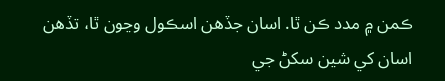ڪمن ۾ مدد ڪن ٿا. اسان جڏهن اسڪول وڃون ٿا، تڏھن اسان کي شين سکڻ جي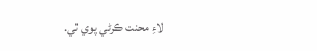لاءِ محنت ڪرڻي پوي ٿي.